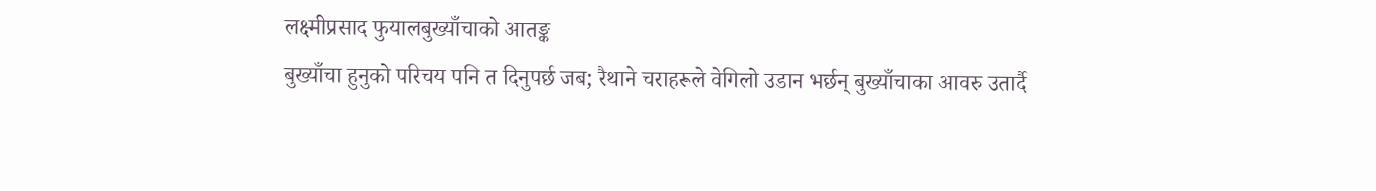लक्ष्मीप्रसाद फुयालबुख्याँचाको आतङ्क
बुख्याँचा हुनुको परिचय पनि त दिनुपर्छ जब; रैथाने चराहरूले वेगिलो उडान भर्छन् बुख्याँचाका आवरु उतार्दै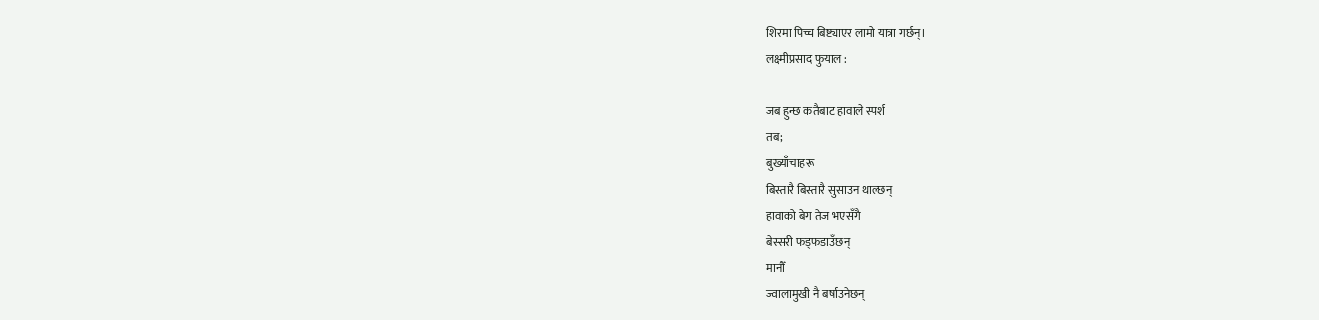शिरमा पिच्च बिष्ट्याएर लामो यात्रा गर्छन्।
लक्ष्मीप्रसाद फुयाल :

जब हुन्छ कतैबाट हावाले स्पर्श
तब;
बुख्याँचाहरू
बिस्तारै बिस्तारै सुसाउन थाल्छन्
हावाको बेग तेज भएसँगै
बेस्सरी फड्फडाउँछन्
मानौँ
ज्वालामुखी नै बर्षाउनेछन्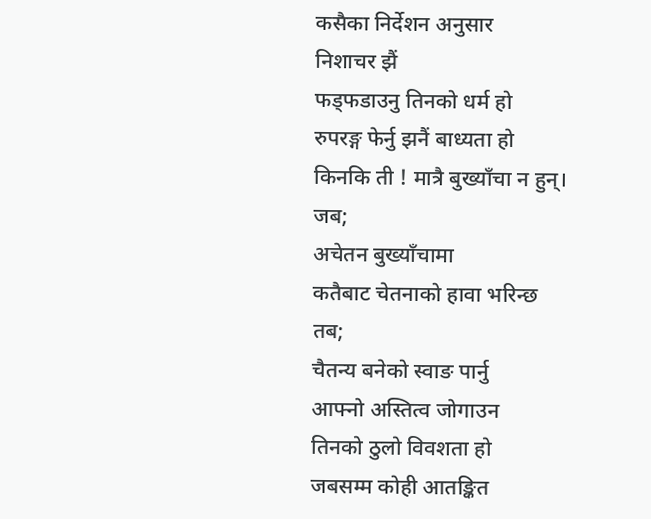कसैका निर्देशन अनुसार
निशाचर झैं
फड्फडाउनु तिनको धर्म हो
रुपरङ्ग फेर्नु झनैं बाध्यता हो
किनकि ती ! मात्रै बुख्याँचा न हुन्।
जब;
अचेतन बुख्याँचामा
कतैबाट चेतनाको हावा भरिन्छ
तब;
चैतन्य बनेको स्वाङ पार्नु
आफ्नो अस्तित्व जोगाउन
तिनको ठुलो विवशता हो
जबसम्म कोही आतङ्कित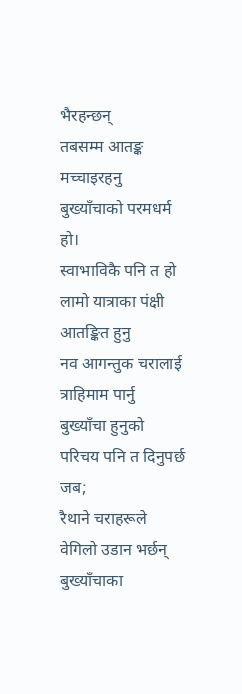भैरहन्छन्
तबसम्म आतङ्क मच्चाइरहनु
बुख्याँचाको परमधर्म हो।
स्वाभाविकै पनि त हो
लामो यात्राका पंक्षी आतङ्कित हुनु
नव आगन्तुक चरालाई त्राहिमाम पार्नु
बुख्याँचा हुनुको परिचय पनि त दिनुपर्छ
जब;
रैथाने चराहरूले वेगिलो उडान भर्छन्
बुख्याँचाका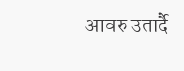आवरु उतार्दै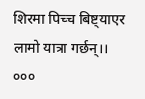शिरमा पिच्च बिष्ट्याएर लामो यात्रा गर्छन्।।
०००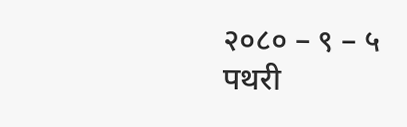२०८० – ९ – ५
पथरी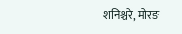शनिश्चरे, मोरङ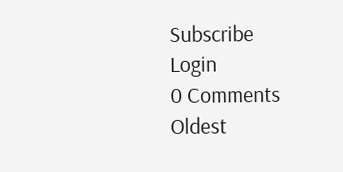Subscribe
Login
0 Comments
Oldest